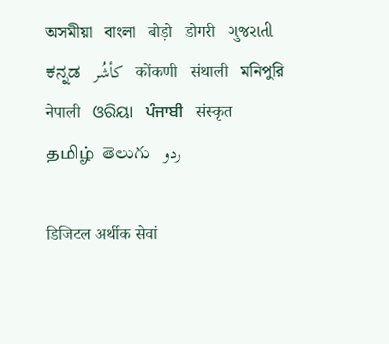অসমীয়া   বাংলা   बोड़ो   डोगरी   ગુજરાતી   ಕನ್ನಡ   كأشُر   कोंकणी   संथाली   মনিপুরি   नेपाली   ଓରିୟା   ਪੰਜਾਬੀ   संस्कृत   தமிழ்  తెలుగు   ردو

डिजिटल अर्थीक सेवां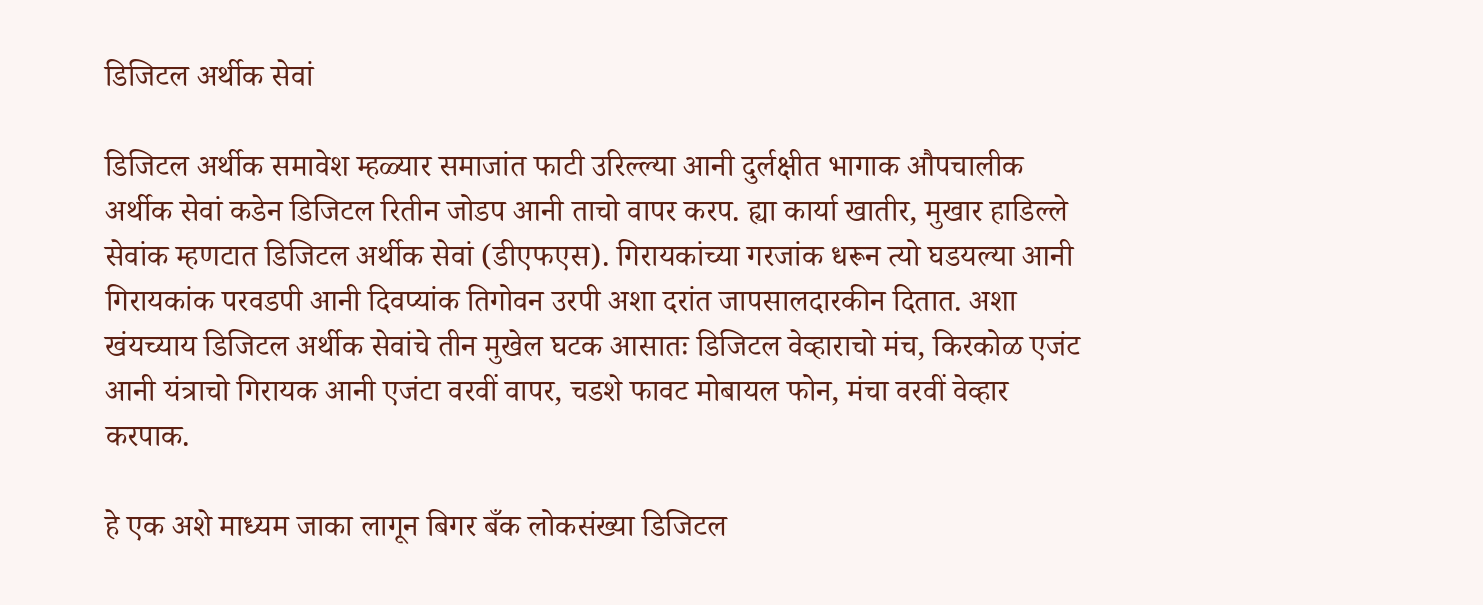डिजिटल अर्थीक सेवां

डिजिटल अर्थीक समावेश म्हळ्यार समाजांत फाटी उरिल्ल्या आनी दुर्लक्षीत भागाक औपचालीक अर्थीक सेवां कडेन डिजिटल रितीन जोडप आनी ताचो वापर करप. ह्या कार्या खातीर, मुखार हाडिल्ले सेवांक म्हणटात डिजिटल अर्थीक सेवां (डीएफएस). गिरायकांच्या गरजांक धरून त्यो घडयल्या आनी गिरायकांक परवडपी आनी दिवप्यांक तिगोवन उरपी अशा दरांत जापसालदारकीन दितात. अशा खंयच्याय डिजिटल अर्थीक सेवांचे तीन मुखेल घटक आसातः डिजिटल वेव्हाराचो मंच, किरकोळ एजंट आनी यंत्राचो गिरायक आनी एजंटा वरवीं वापर, चडशे फावट मोबायल फोन, मंचा वरवीं वेव्हार करपाक.

हे एक अशे माध्यम जाका लागून बिगर बँक लोकसंख्या डिजिटल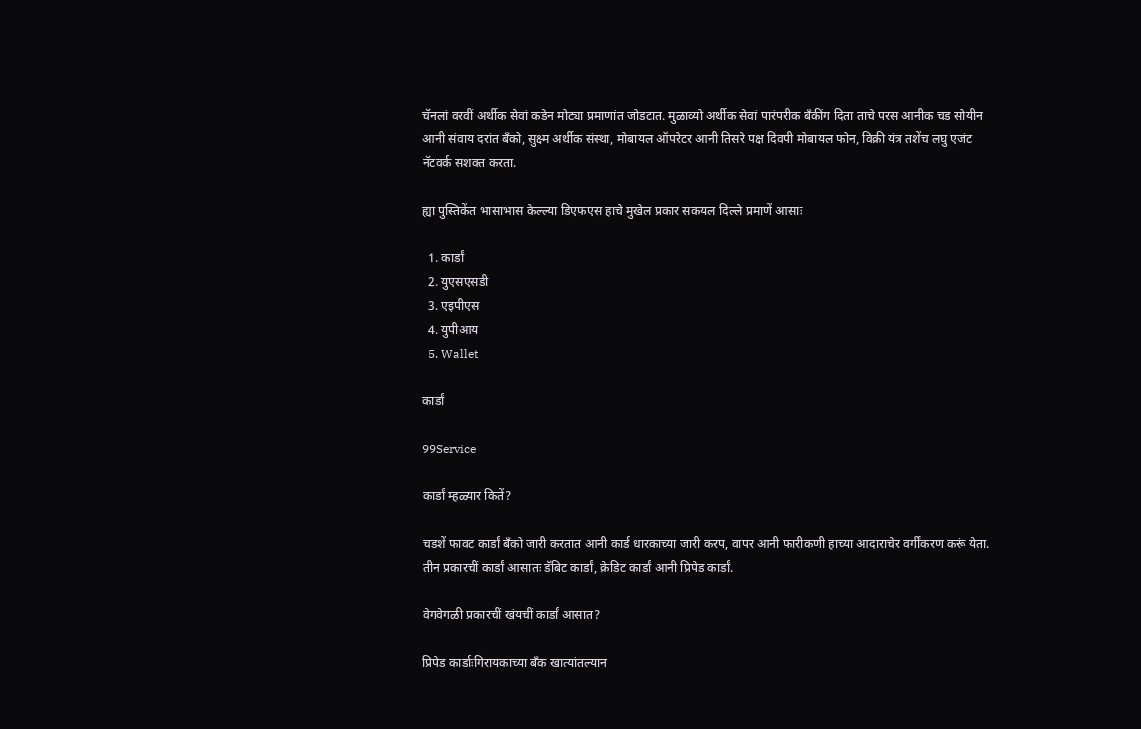चॅनलां वरवीं अर्थीक सेवां कडेन मोट्या प्रमाणांत जोडटात. मुळाव्यो अर्थीक सेवां पारंपरीक बँकींग दिता ताचे परस आनीक चड सोयीन आनी संवाय दरांत बँको, सुक्ष्म अर्थीक संस्था, मोबायल ऑपरेटर आनी तिसरे पक्ष दिवपी मोबायल फोन, विक्री यंत्र तशेंच लघु एजंट नॅटवर्क सशक्त करता.

ह्या पुस्तिकेंत भासाभास केल्ल्या डिएफएस हाचे मुखेल प्रकार सकयल दिल्ले प्रमाणें आसाः

  1. कार्डां
  2. युएसएसडी
  3. एइपीएस
  4. युपीआय
  5. Wallet

कार्डां

99Service

कार्डां म्हळ्यार कितें?

चडशें फावट कार्डां बँको जारी करतात आनी कार्ड धारकाच्या जारी करप, वापर आनी फारीकणी हाच्या आदाराचेर वर्गींकरण करूं येता. तीन प्रकारचीं कार्डां आसातः डॅबिट कार्डां, क्रेडिट कार्डां आनी प्रिपेड कार्डां.

वेगवेगळी प्रकारचीं खंयचीं कार्डां आसात?

प्रिपेड कार्डाःगिरायकाच्या बँक खात्यांतल्यान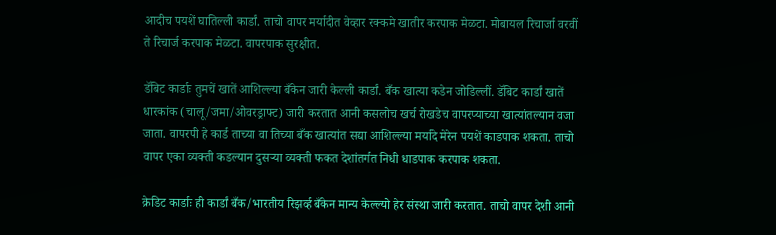आदीच पयशें घातिल्ली कार्डां. ताचो वापर मर्यादीत वेव्हार रक्कमे खातीर करपाक मेळटा. मोबायल रिचार्जा वरवीं ते रिचार्ज करपाक मेळटा. वापरपाक सुरक्षीत.

डॅबिट कार्डाः तुमचें खातें आशिल्ल्या बँकेन जारी केल्ली कार्डां. बँक खात्या कडेन जोडिल्लीं. डॅबिट कार्डां खातें धारकांक (चालू/जमा/ओवरड्राफ्ट) जारी करतात आनी कसलोच खर्च रोखडेच वापरप्याच्या खात्यांतल्यान वजा जाता. वापरपी हे कार्ड ताच्या वा तिच्या बँक खात्यांत सद्या आशिल्ल्या मर्यादे मेरेन पयशें काडपाक शकता. ताचो वापर एका व्यक्ती कडल्यान दुसऱ्या व्यक्ती फकत देशांतर्गत निधी धाडपाक करपाक शकता.

क्रेडिट कार्डाः ही कार्डां बँक/भारतीय रिझर्व्ह बँकेन मान्य केल्ल्यो हेर संस्था जारी करतात. ताचो वापर देशी आनी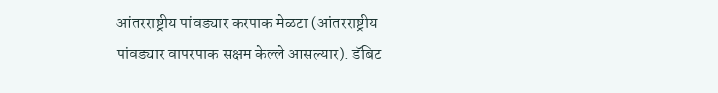आंतरराष्ट्रीय पांवड्यार करपाक मेळटा (आंतरराष्ट्रीय पांवड्यार वापरपाक सक्षम केल्ले आसल्यार). डॅबिट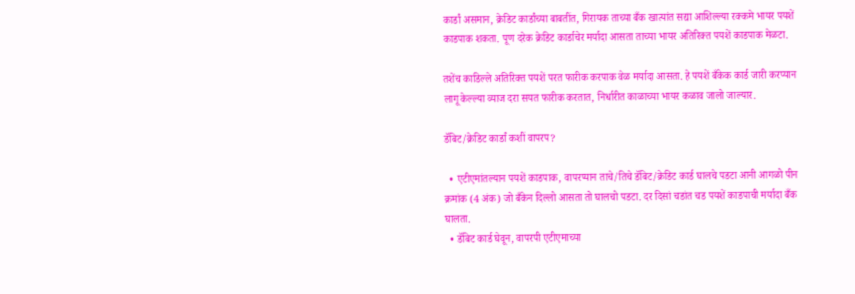कार्डां असमान, क्रेडिट कार्डांच्या बाबतींत, गिरायक ताच्या बँक खात्यांत सद्या आशिल्ल्या रक्कमे भायर पयशें काडपाक शकता. पूण दरेक क्रेडिट कार्डाचेर मर्यादा आसता ताच्या भायर अतिरिक्त पयशें काडपाक मेळटा.

तशेंच काडिल्ले अतिरिक्त पयशें परत फारीक करपाक वेळ मर्यादा आसता. हे पयशें बँकेक कार्ड जारी करप्यान लागू केल्ल्या व्याज दरा सयत फारीक करतात, निर्धारीत काळाच्या भायर कळाव जालो जाल्यार.

डॅबिट/क्रेडिट कार्डां कशीं वापरप?

  • एटीएमांतल्यान पयशें काडपाक, वापरप्यान ताचे/तिचे डॅबिट/क्रेडिट कार्ड घालचे पडटा आनी आगळो पीन क्रमांक (4 अंक) जो बँकेन दिल्लो आसता तो घालचो पडटा. दर दिसां चडांत चड पयशें काडपाची मर्यादा बँक घालता.
  • डॅबिट कार्ड घेवून, वापरपी एटीएमाच्या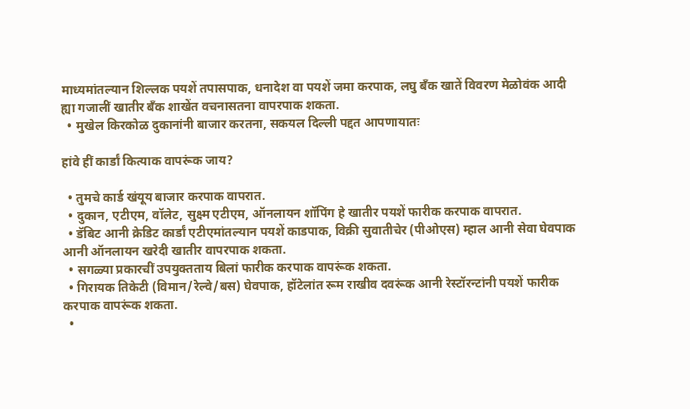माध्यमांतल्यान शिल्लक पयशें तपासपाक, धनादेश वा पयशें जमा करपाक, लघु बँक खातें विवरण मेळोवंक आदी ह्या गजालीं खातीर बँक शाखेंत वचनासतना वापरपाक शकता.
  • मुखेल किरकोळ दुकानांनी बाजार करतना, सकयल दिल्ली पद्दत आपणायातः

हांवे हीं कार्डां कित्याक वापरूंक जाय?

  • तुमचे कार्ड खंयूय बाजार करपाक वापरात.
  • दुकान, एटीएम, वॉलेट, सुक्ष्म एटीएम, ऑनलायन शॉपिंग हे खातीर पयशें फारीक करपाक वापरात.
  • डॅबिट आनी क्रेडिट कार्डां एटीएमांतल्यान पयशें काडपाक, विक्री सुवातीचेर (पीओएस) म्हाल आनी सेवा घेवपाक आनी ऑनलायन खरेदी खातीर वापरपाक शकता.
  • सगळ्या प्रकारचीं उपयुक्तताय बिलां फारीक करपाक वापरूंक शकता.
  • गिरायक तिकेटी (विमान/रेल्वे/बस) घेवपाक, हॉटेलांत रूम राखीव दवरूंक आनी रेस्टॉरन्टांनी पयशें फारीक करपाक वापरूंक शकता.
  •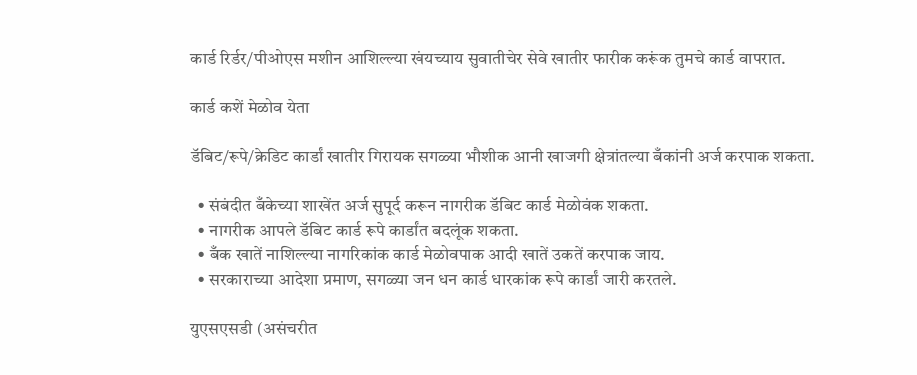कार्ड रिर्डर/पीओएस मशीन आशिल्ल्या खंयच्याय सुवातीचेर सेवे खातीर फारीक करूंक तुमचे कार्ड वापरात.

कार्ड कशें मेळोव येता

डॅबिट/रूपे/क्रेडिट कार्डां खातीर गिरायक सगळ्या भौशीक आनी खाजगी क्षेत्रांतल्या बँकांनी अर्ज करपाक शकता.

  • संबंदीत बँकेच्या शाखेंत अर्ज सुपूर्द करून नागरीक डॅबिट कार्ड मेळोवंक शकता.
  • नागरीक आपले डॅबिट कार्ड रूपे कार्डांत बदलूंक शकता.
  • बँक खातें नाशिल्ल्या नागरिकांक कार्ड मेळोवपाक आदी खातें उकतें करपाक जाय.
  • सरकाराच्या आदेशा प्रमाण, सगळ्या जन धन कार्ड धारकांक रूपे कार्डां जारी करतले.

युएसएसडी (असंचरीत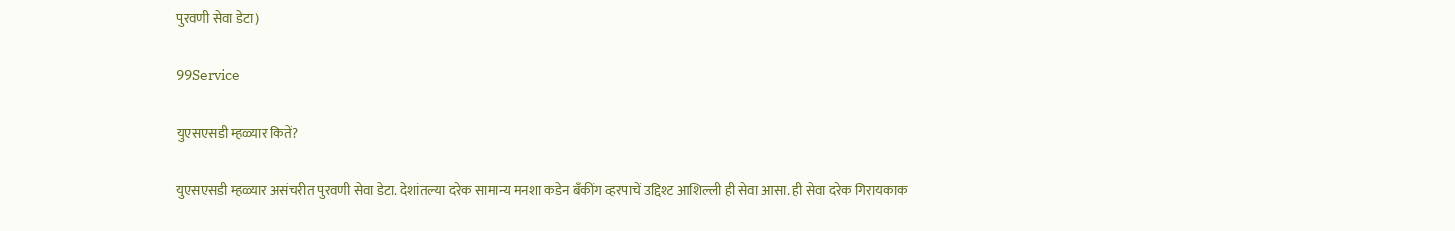पुरवणी सेवा डेटा)

99Service

युएसएसडी म्हळ्यार कितें?

युएसएसडी म्हळ्यार असंचरीत पुरवणी सेवा डेटा. देशांतल्या दरेक सामान्य मनशा कडेन बँकींग व्हरपाचें उद्दिश्ट आशिल्ली ही सेवा आसा. ही सेवा दरेक गिरायकाक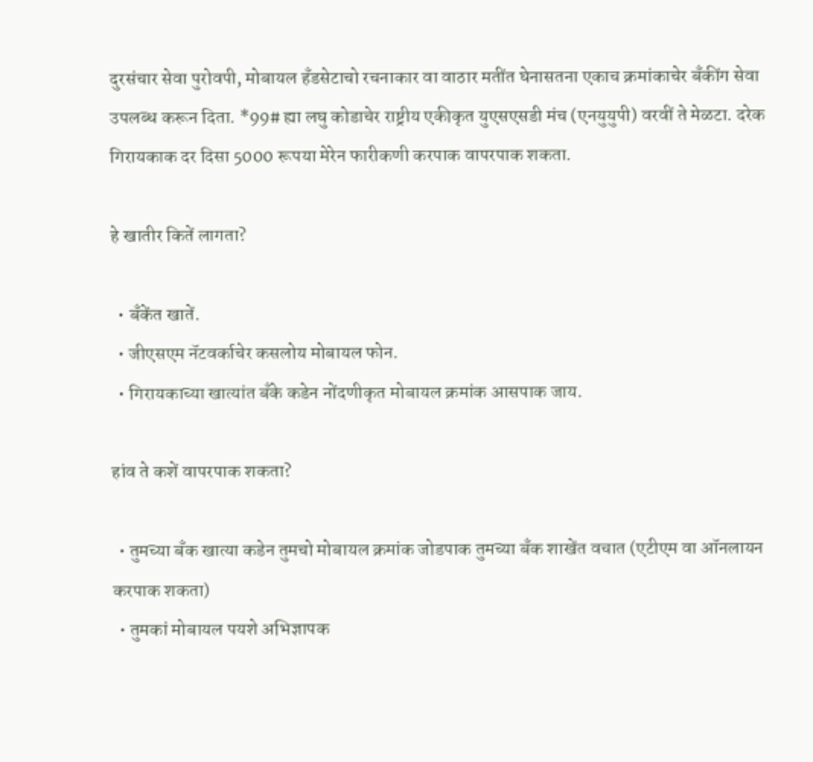दुरसंचार सेवा पुरोवपी, मोबायल हँडसेटाचो रचनाकार वा वाठार मतींत घेनासतना एकाच क्रमांकाचेर बँकींग सेवा उपलब्ध करून दिता. *99# ह्या लघु कोडाचेर राष्ट्रीय एकीकृत युएसएसडी मंच (एनयुयुपी) वरवीं ते मेळटा. दरेक गिरायकाक दर दिसा 5000 रूपया मेरेन फारीकणी करपाक वापरपाक शकता.

हे खातीर कितें लागता?

  • बँकेंत खातें.
  • जीएसएम नॅटवर्काचेर कसलोय मोबायल फोन.
  • गिरायकाच्या खात्यांत बँके कडेन नोंदणीकृत मोबायल क्रमांक आसपाक जाय.

हांव ते कशें वापरपाक शकता?

  • तुमच्या बँक खात्या कडेन तुमचो मोबायल क्रमांक जोडपाक तुमच्या बँक शाखेंत वचात (एटीएम वा ऑनलायन करपाक शकता)
  • तुमकां मोबायल पयशे अभिज्ञापक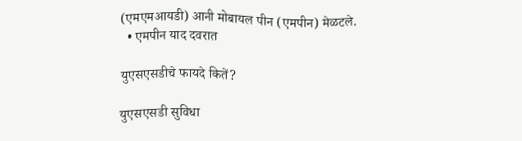(एमएमआयडी) आनी मोबायल पीन (एमपीन) मेळटले.
  • एमपीन याद दवरात

युएसएसडीचे फायदे कितें?

युएसएसडी सुविधा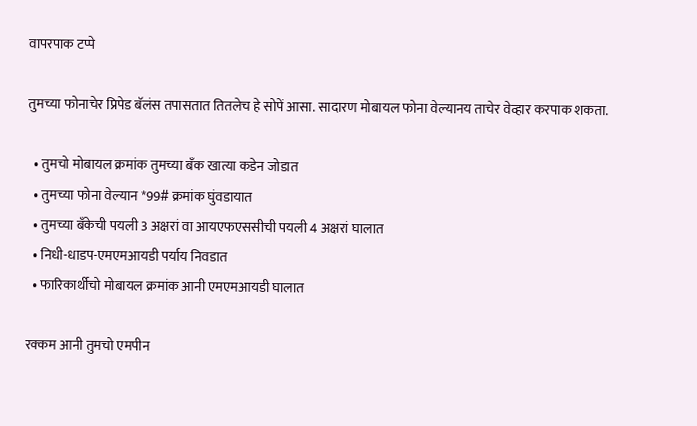वापरपाक टप्पे

तुमच्या फोनाचेर प्रिपेड बॅलंस तपासतात तितलेच हे सोपें आसा. सादारण मोबायल फोना वेल्यानय ताचेर वेव्हार करपाक शकता.

  • तुमचो मोबायल क्रमांक तुमच्या बँक खात्या कडेन जोडात
  • तुमच्या फोना वेल्यान *99# क्रमांक घुंवडायात
  • तुमच्या बँकेची पयली 3 अक्षरां वा आयएफएससीची पयली 4 अक्षरां घालात
  • निधी-धाडप-एमएमआयडी पर्याय निवडात
  • फारिकार्थीचो मोबायल क्रमांक आनी एमएमआयडी घालात

रक्कम आनी तुमचो एमपीन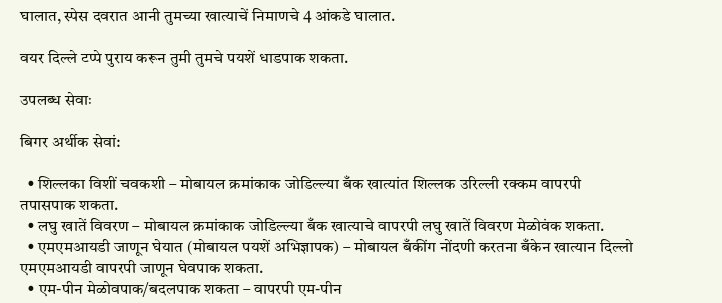घालात, स्पेस दवरात आनी तुमच्या खात्याचें निमाणचे 4 आंकडे घालात.

वयर दिल्ले टप्पे पुराय करून तुमी तुमचे पयशें धाडपाक शकता.

उपलब्ध सेवाः

बिगर अर्थीक सेवां:

  • शिल्लका विशीं चवकशी – मोबायल क्रमांकाक जोडिल्ल्या बँक खात्यांत शिल्लक उरिल्ली रक्कम वापरपी तपासपाक शकता.
  • लघु खातें विवरण – मोबायल क्रमांकाक जोडिल्ल्या बँक खात्याचे वापरपी लघु खातें विवरण मेळोवंक शकता.
  • एमएमआयडी जाणून घेयात (मोबायल पयशें अभिज्ञापक) – मोबायल बँकींग नोंदणी करतना बँकेन खात्यान दिल्लो एमएमआयडी वापरपी जाणून घेवपाक शकता.
  • एम-पीन मेळोवपाक/बदलपाक शकता – वापरपी एम-पीन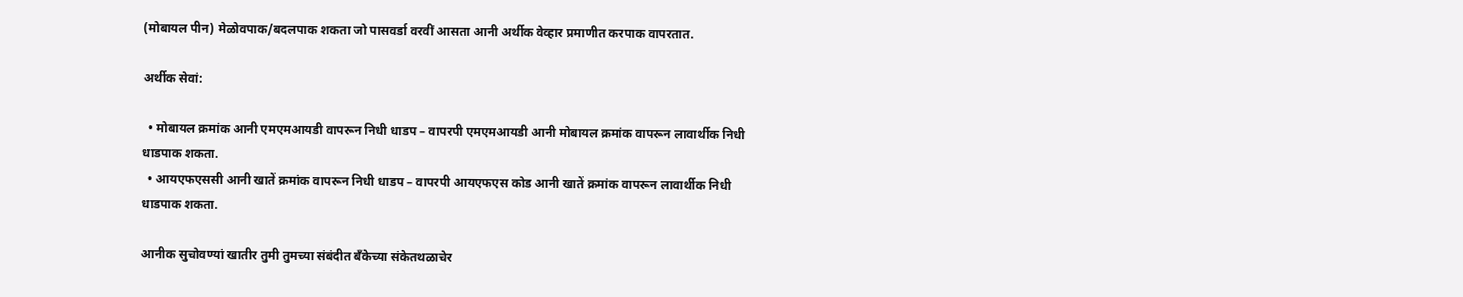(मोबायल पीन) मेळोवपाक/बदलपाक शकता जो पासवर्डा वरवीं आसता आनी अर्थीक वेव्हार प्रमाणीत करपाक वापरतात.

अर्थीक सेवां:

  • मोबायल क्रमांक आनी एमएमआयडी वापरून निधी धाडप – वापरपी एमएमआयडी आनी मोबायल क्रमांक वापरून लावार्थीक निधी धाडपाक शकता.
  • आयएफएससी आनी खातें क्रमांक वापरून निधी धाडप – वापरपी आयएफएस कोड आनी खातें क्रमांक वापरून लावार्थीक निधी धाडपाक शकता.

आनीक सुचोवण्यां खातीर तुमी तुमच्या संबंदीत बँकेच्या संकेतथळाचेर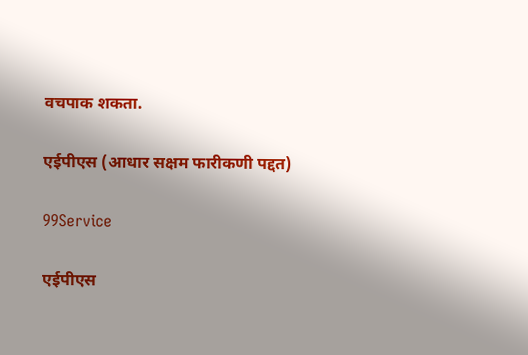वचपाक शकता.

एईपीएस (आधार सक्षम फारीकणी पद्दत)

99Service

एईपीएस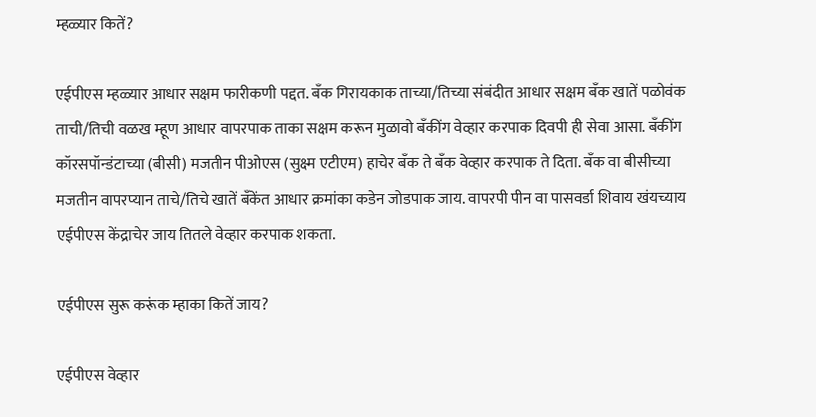म्हळ्यार कितें?

एईपीएस म्हळ्यार आधार सक्षम फारीकणी पद्दत. बँक गिरायकाक ताच्या/तिच्या संबंदीत आधार सक्षम बँक खातें पळोवंक ताची/तिची वळख म्हूण आधार वापरपाक ताका सक्षम करून मुळावो बँकींग वेव्हार करपाक दिवपी ही सेवा आसा. बँकींग कॉरसपॉन्डंटाच्या (बीसी) मजतीन पीओएस (सुक्ष्म एटीएम) हाचेर बँक ते बँक वेव्हार करपाक ते दिता. बँक वा बीसीच्या मजतीन वापरप्यान ताचे/तिचे खातें बँकेंत आधार क्रमांका कडेन जोडपाक जाय. वापरपी पीन वा पासवर्डा शिवाय खंयच्याय एईपीएस केंद्राचेर जाय तितले वेव्हार करपाक शकता.

एईपीएस सुरू करूंक म्हाका कितें जाय?

एईपीएस वेव्हार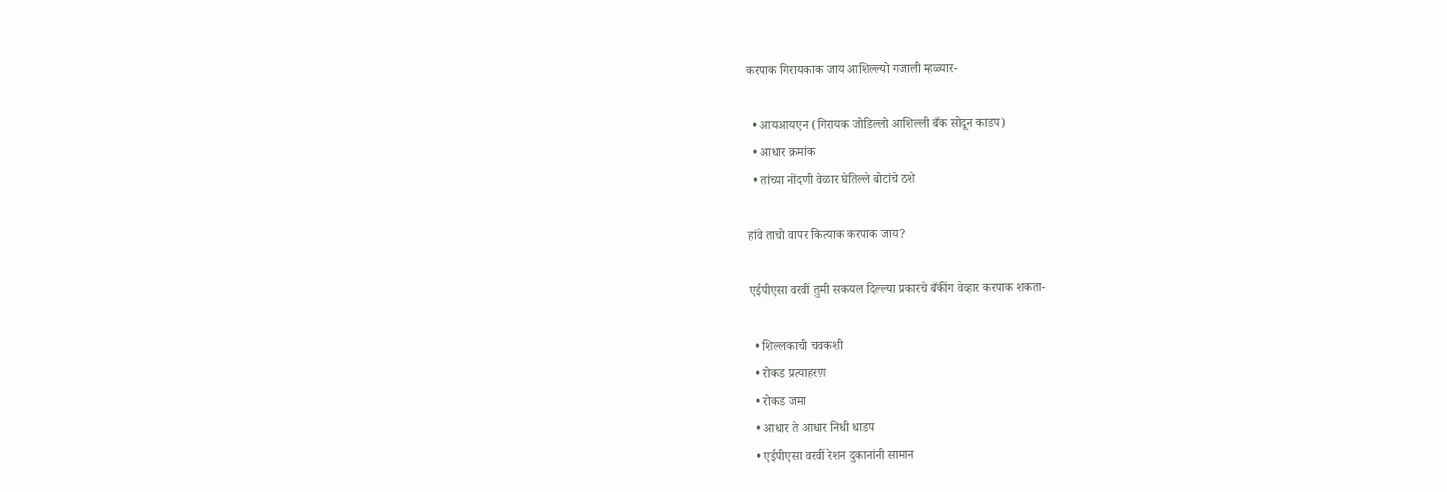करपाक गिरायकाक जाय आशिल्ल्यो गजाली म्हळ्यार-

  • आयआयएन (गिरायक जोडिल्लो आशिल्ली बँक सोदून काडप)
  • आधार क्रमांक
  • तांच्या नोंदणी वेळार घेतिल्ले बोटांचे ठशे

हांवे ताचो वापर कित्याक करपाक जाय?

एईपीएसा वरवीं तुमी सकयल दिल्ल्या प्रकारचे बँकींग वेव्हार करपाक शकता-

  • शिल्लकाची चवकशी
  • रोकड प्रत्याहरण़
  • रोकड जमा
  • आधार ते आधार निधी धाडप
  • एईपीएसा वरवीं रेशन दुकानांनी सामान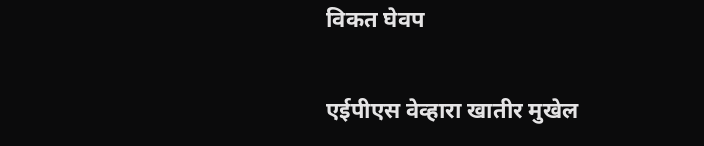विकत घेवप

एईपीएस वेव्हारा खातीर मुखेल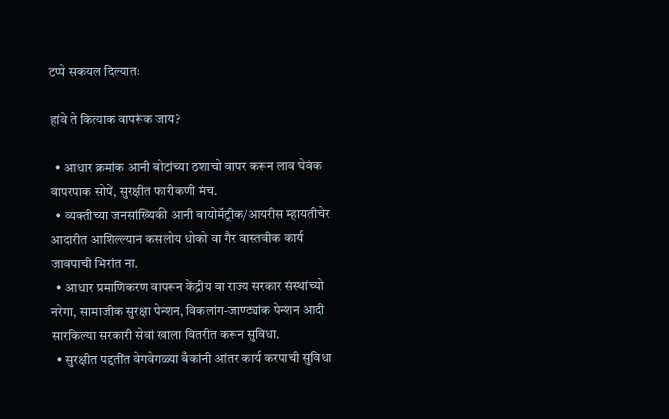टप्पे सकयल दिल्यातः

हांवे ते कित्याक वापरूंक जाय?

  • आधार क्रमांक आनी बोटांच्या ठशाचो वापर करून लाव घेवंक वापरपाक सोपें, सुरक्षीत फारीकणी मंच.
  • व्यक्तीच्या जनसांख्यिकी आनी बायोमॅट्रीक/आयरीस म्हायतीचेर आदारीत आशिल्ल्यान कसलोय धोको वा गैर वास्तवीक कार्य जावपाची भिरांत ना.
  • आधार प्रमाणिकरण वापरून केंद्रीय वा राज्य सरकार संस्थांच्यो नरेगा, सामाजीक सुरक्षा पेन्शन, विकलांग-जाण्ट्यांक पेन्शन आदी सारकिल्या सरकारी सेवां खाला वितरीत करून सुविधा.
  • सुरक्षीत पद्दतींत वेगवेगळ्या बँकांनी आंतर कार्य करपाची सुविधा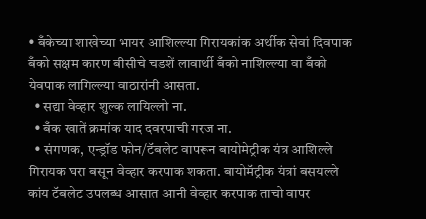• बँकेच्या शाखेच्या भायर आशिल्ल्या गिरायकांक अर्थीक सेवां दिवपाक बँको सक्षम कारण बीसीचे चडशें लावार्थी बँको नाशिल्ल्या वा बँको येवपाक लागिल्ल्या वाठारांनी आसता.
  • सद्या वेव्हार शुल्क लायिल्लो ना.
  • बँक खातें क्रमांक याद दवरपाची गरज ना.
  • संगणक, एन्ड्रॉड फोन/टॅबलेट वापरून बायोमेट्रीक यंत्र आशिल्ले गिरायक घरा बसून वेव्हार करपाक शकता. बायोमॅट्रीक यंत्रां बसयल्ले कांय टॅबलेट उपलब्ध आसात आनी वेव्हार करपाक ताचो वापर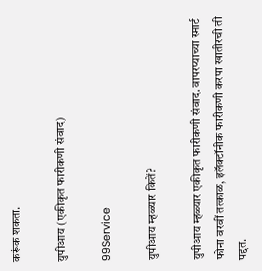करूंक शकता.

युपीआय (एकीकृत फारीकणी संवाद)

99Service

युपीआय म्हळ्यार कितें?

युपीआय म्हळ्यार एकीकृत फारीकणी संवाद. वापरप्याच्या स्मार्ट फोना वरवीं तत्काळ, इलॅक्टॉनीक फारीकणी करपा खातीरची ती पद्दत.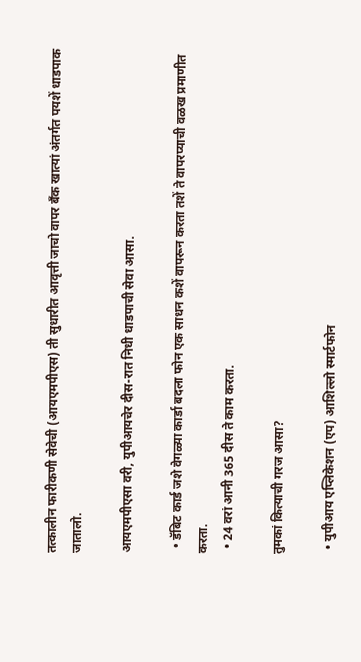तत्कालीन फारीकणी सेवेची (आयएमपीएस) ती सुधारीत आवृत्ती जाचो वापर बँक खात्यां अंतर्गत पयशें धाडपाक जातालो.

आयएमपीएसा वरी, युपीआयचेर दीस-रात निधी धाडपाची सेवा आसा.

  • डॅबिट कार्ड जशे वेगळ्या कार्डा बदला फोन एक साधन कशें वापरून करता तशें ते वापरप्याची वळख प्रमाणीत करता.
  • 24 वरां आनी 365 दीस ते काम करता.

तुमकां कित्याची गरज आसा?

  • युपीआय एप्लिकेशन (एप) आशिल्लो स्मार्टफोन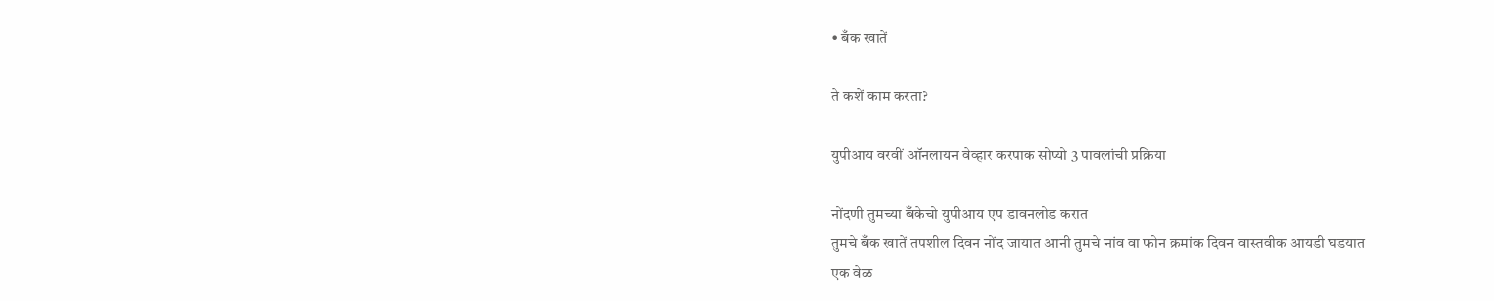• बँक खातें

ते कशें काम करता?

युपीआय वरवीं ऑनलायन वेव्हार करपाक सोप्यो 3 पावलांची प्रक्रिया

नोंदणी तुमच्या बँकेचो युपीआय एप डावनलोड करात
तुमचे बँक खातें तपशील दिवन नोंद जायात आनी तुमचे नांव वा फोन क्रमांक दिवन वास्तवीक आयडी घडयात
एक वेळ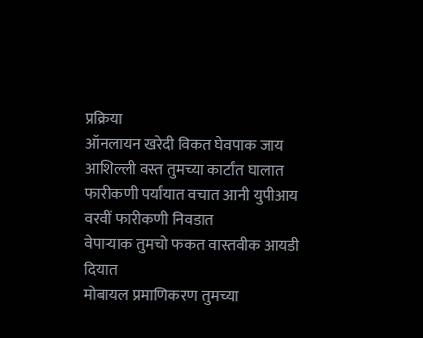प्रक्रिया
ऑनलायन खरेदी विकत घेवपाक जाय आशिल्ली वस्त तुमच्या कार्टांत घालात
फारीकणी पर्यांयात वचात आनी युपीआय वरवीं फारीकणी निवडात
वेपाऱ्याक तुमचो फकत वास्तवीक आयडी दियात
मोबायल प्रमाणिकरण तुमच्या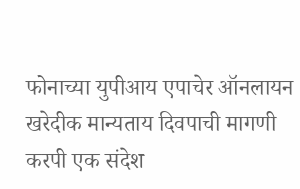फोनाच्या युपीआय एपाचेर ऑनलायन खरेदीक मान्यताय दिवपाची मागणी करपी एक संदेश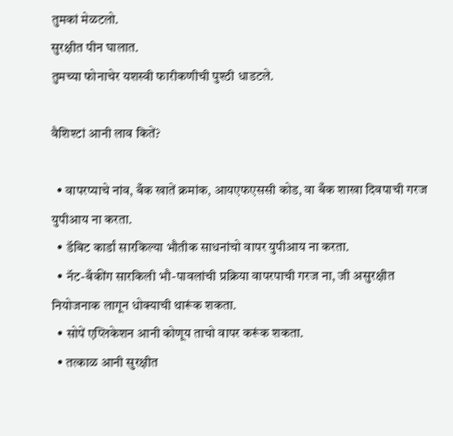तुमकां मेळटलो.
सुरक्षीत पीन घालात.
तुमच्या फोनाचेर यशस्वी फारीकणीची पुश्ठी धाडटले.

वैशिश्टां आनी लाव कितें?

  • वापरप्याचे नांव, बँक खातें क्रमांक, आयएफएससी कोड, वा बँक शाखा दिवपाची गरज युपीआय ना करता.
  • डॅबिट कार्डां सारकिल्या भौतीक साधनांचो वापर युपीआय ना करता.
  • नॅट-बँकींग सारकिली भौ-पावलांची प्रक्रिया वापरपाची गरज ना, जी असुरक्षीत नियोजनाक लागून धोक्याची थारूंक शकता.
  • सोपें एप्लिकेशन आनी कोणूय ताचो वापर करूंक शकता.
  • तत्काळ आनी सुरक्षीत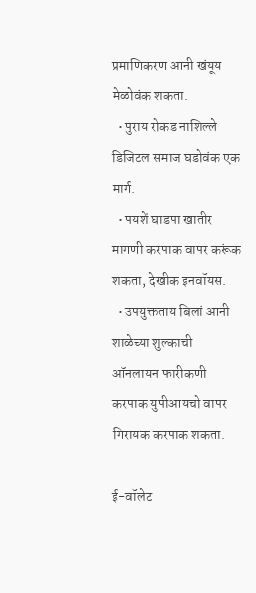प्रमाणिकरण आनी खंयूय मेळोवंक शकता.
  • पुराय रोकड नाशिल्ले डिजिटल समाज घडोवंक एक मार्ग.
  • पयशें घाडपा खातीर मागणी करपाक वापर करूंक शकता, देखीक इनवॉयस.
  • उपयुक्तताय बिलां आनी शाळेच्या शुल्काची ऑनलायन फारीकणी करपाक युपीआयचो वापर गिरायक करपाक शकता.

ई-वॉलेट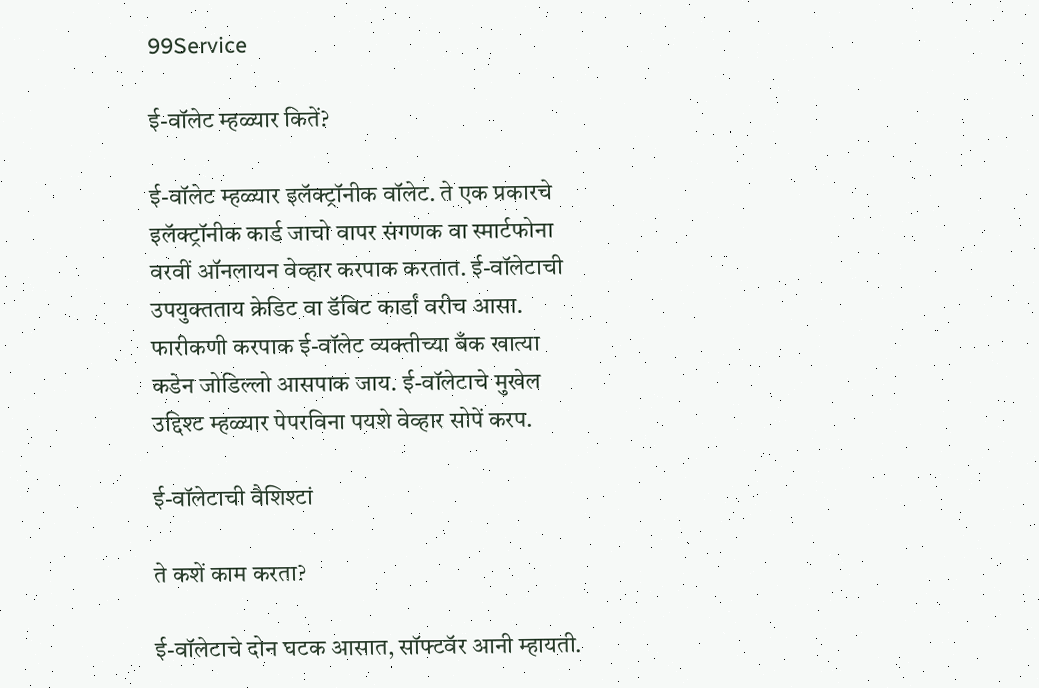99Service

ई-वॉलेट म्हळ्यार कितें?

ई-वॉलेट म्हळ्यार इलॅक्ट्रॉनीक वॉलेट. ते एक प्रकारचे इलॅक्ट्रॉनीक कार्ड जाचो वापर संगणक वा स्मार्टफोना वरवीं ऑनलायन वेव्हार करपाक करतात. ई-वॉलेटाची उपयुक्तताय क्रेडिट वा डॅबिट कार्डां वरीच आसा. फारीकणी करपाक ई-वॉलेट व्यक्तीच्या बँक खात्या कडेन जोडिल्लो आसपाक जाय. ई-वॉलेटाचे मुखेल उद्दिश्ट म्हळ्यार पेपरविना पयशे वेव्हार सोपें करप.

ई-वॉलेटाची वैशिश्टां

ते कशें काम करता?

ई-वॉलेटाचे दोन घटक आसात, सॉफ्टवॅर आनी म्हायती.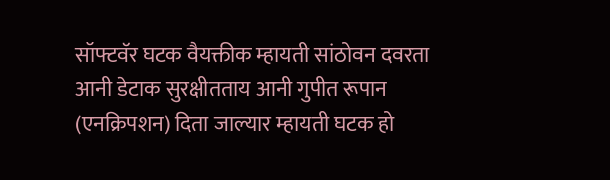सॉफ्टवॅर घटक वैयक्तीक म्हायती सांठोवन दवरता आनी डेटाक सुरक्षीतताय आनी गुपीत रूपान (एनक्रिपशन) दिता जाल्यार म्हायती घटक हो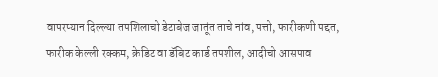वापरप्यान दिल्ल्या तपशिलाचो डेटाबेज जातूंत ताचे नांव, पत्तो, फारीकणी पद्दत, फारीक केल्ली रक्कम, क्रेडिट वा डॅबिट कार्ड तपशील, आदीचो आसपाव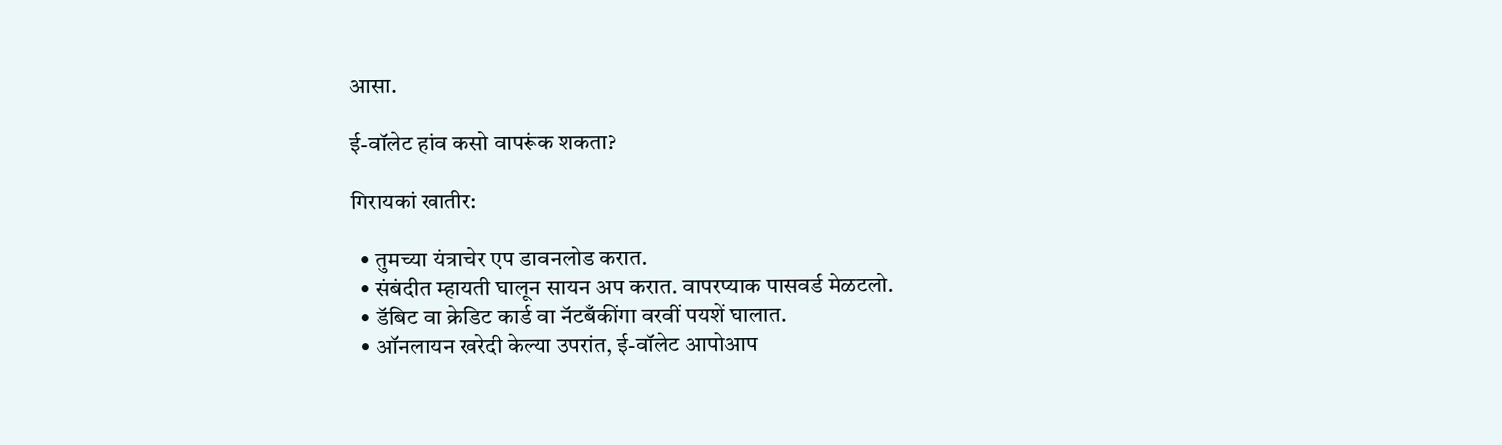आसा.

ई-वॉलेट हांव कसो वापरूंक शकता?

गिरायकां खातीर:

  • तुमच्या यंत्राचेर एप डावनलोड करात.
  • संबंदीत म्हायती घालून सायन अप करात. वापरप्याक पासवर्ड मेळटलो.
  • डॅबिट वा क्रेडिट कार्ड वा नॅटबँकींगा वरवीं पयशें घालात.
  • ऑनलायन खरेदी केल्या उपरांत, ई-वॉलेट आपोआप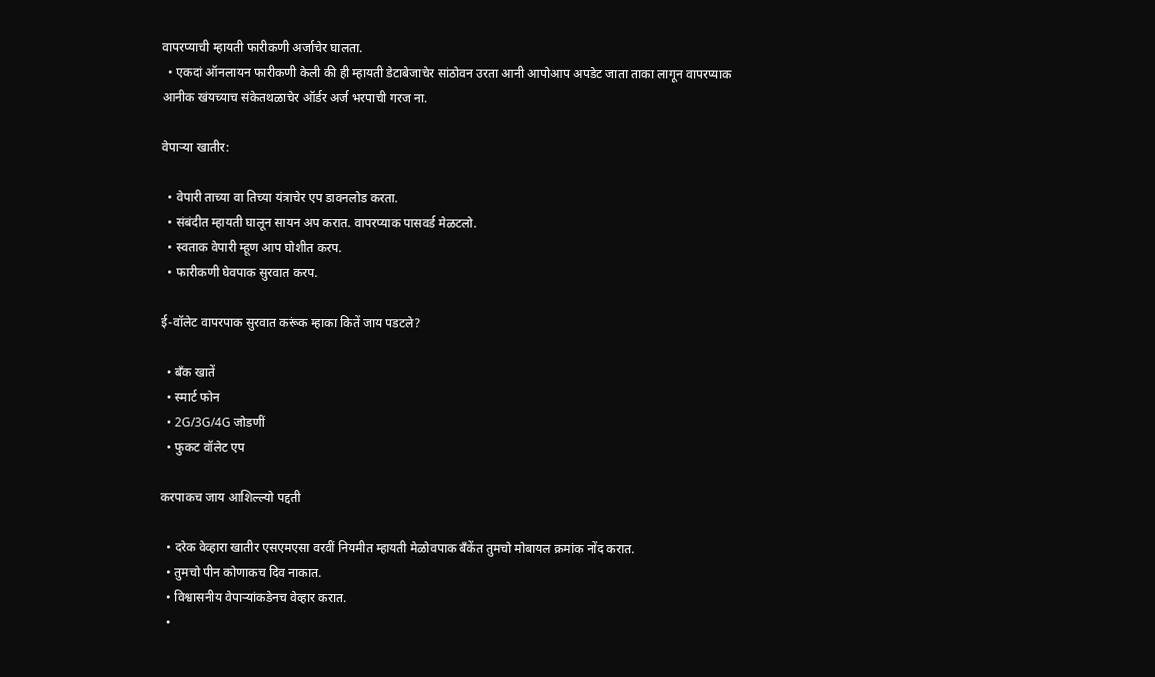वापरप्याची म्हायती फारीकणी अर्जाचेर घालता.
  • एकदां ऑनलायन फारीकणी केली की ही म्हायती डेटाबेजाचेर सांठोवन उरता आनी आपोआप अपडेट जाता ताका लागून वापरप्याक आनीक खंयच्याच संकेतथळाचेर ऑर्डर अर्ज भरपाची गरज ना.

वेपाऱ्या खातीर:

  • वेपारी ताच्या वा तिच्या यंत्राचेर एप डावनलोड करता.
  • संबंदीत म्हायती घालून सायन अप करात. वापरप्याक पासवर्ड मेळटलो.
  • स्वताक वेपारी म्हूण आप घोशीत करप.
  • फारीकणी घेवपाक सुरवात करप.

ई-वॉलेट वापरपाक सुरवात करूंक म्हाका कितें जाय पडटले?

  • बँक खातें
  • स्मार्ट फोन
  • 2G/3G/4G जोडणीं
  • फुकट वॉलेट एप

करपाकच जाय आशिल्ल्यो पद्दती

  • दरेक वेव्हारा खातीर एसएमएसा वरवीं नियमीत म्हायती मेळोवपाक बँकेंत तुमचो मोबायल क्रमांक नोंद करात.
  • तुमचो पीन कोणाकच दिव नाकात.
  • विश्वासनीय वेपाऱ्यांकडेनच वेव्हार करात.
  •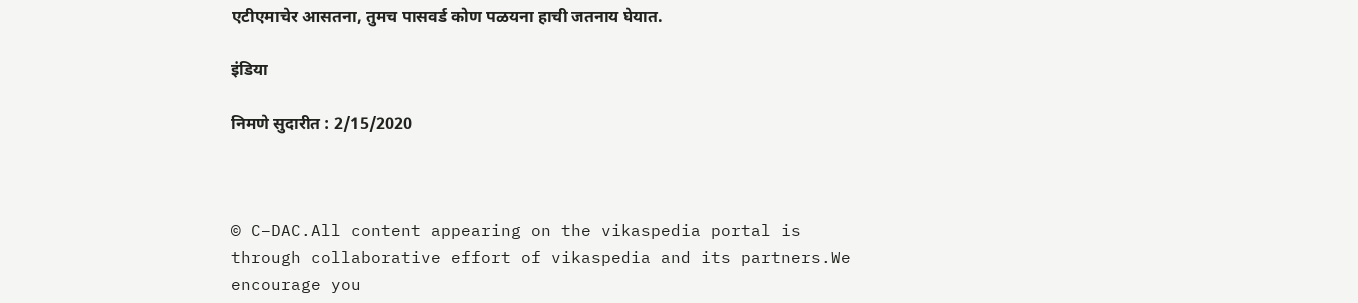एटीएमाचेर आसतना, तुमच पासवर्ड कोण पळयना हाची जतनाय घेयात.

इंडिया

निमणे सुदारीत : 2/15/2020



© C–DAC.All content appearing on the vikaspedia portal is through collaborative effort of vikaspedia and its partners.We encourage you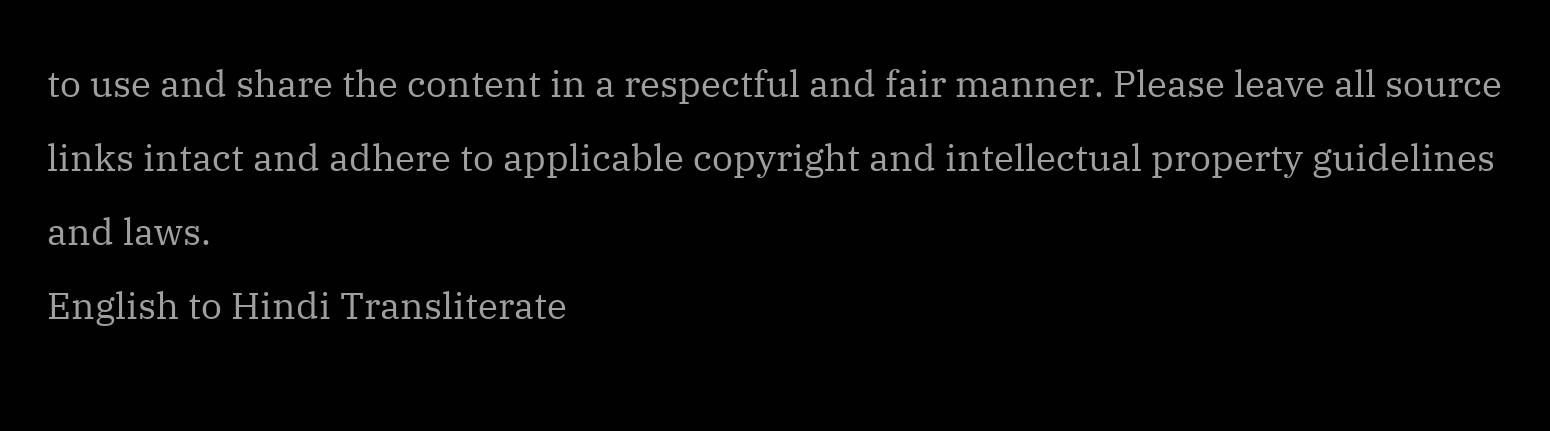to use and share the content in a respectful and fair manner. Please leave all source links intact and adhere to applicable copyright and intellectual property guidelines and laws.
English to Hindi Transliterate